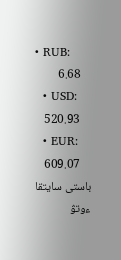• RUB:
    6.68
  • USD:
    520.93
  • EUR:
    609.07
باستى سايتقا ءوتۋ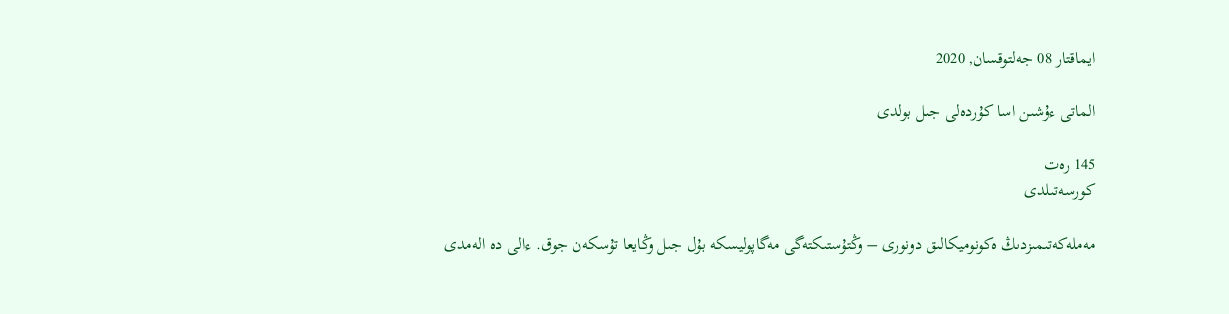ايماقتار 08 جەلتوقسان, 2020

الماتى ءۇشىن اسا كۇردەلى جىل بولدى

145 رەت
كورسەتىلدى

مەملەكەتىمىزدىڭ ەكونوميكالىق دونورى – وڭتۇستىكتەگى مەگاپوليسكە بۇل جىل وڭايعا تۇسكەن جوق. ءالى دە الەمدى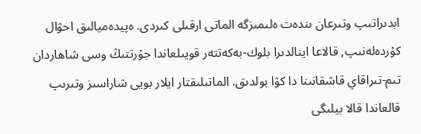ابدىراتىپ وتىرعان ىندەت ەلىمىزگە الماتى ارقىلى كىردى. ەپيدەميالىق احۋال كۇردەلەنىپ, قالاعا اينالدىرا بلوك-بەكەتتەر قويىلعاندا جۇرتتىڭ وسى شاھاردان تىم-تىراقاي قاشقانىنا دا كۋا بولدىق. الماتىلىقتار ايلار بويى شاراسىز وتىرىپ قالعاندا قالا بيلىگى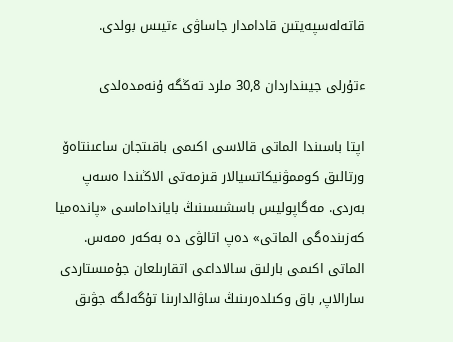قاتەلەسپەيتىن قادامدار جاساۋى ءتيىس بولدى.

ءتۇرلى جيىنداردان 30,8 ملرد تەڭگە ۇنەمدەلدى

اپتا باسىندا الماتى قالاسى اكىمى باقىتجان ساعىنتاەۆ ورتالىق كوممۋنيكاتسيالار قىزمەتى الاڭىندا ەسەپ بەردى. مەگاپوليس باسشىسىنىڭ بايانداماسى «پاندەميا كەزىندەگى الماتى» دەپ اتالۋى دە بەكەر ەمەس. الماتى اكىمى بارلىق سالاداعى اتقارىلعان جۇمىستاردى سارالاپ, باق وكىلدەرىنىڭ ساۋالدارىنا تۇگەلگە جۋىق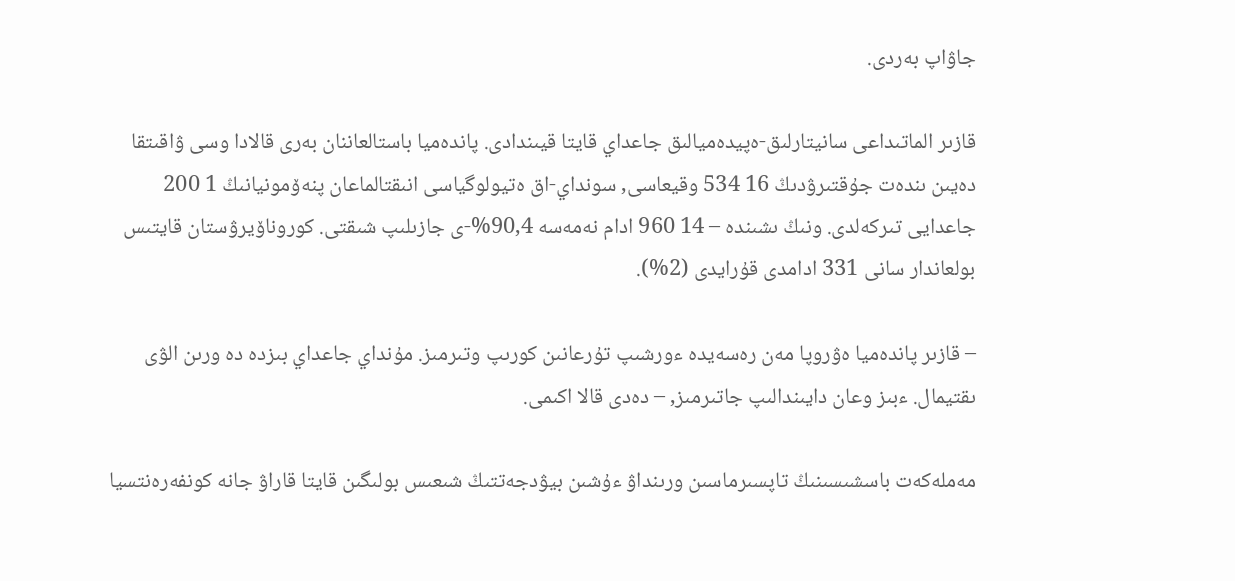جاۋاپ بەردى.

قازىر الماتىداعى سانيتارلىق-ەپيدەميالىق جاعداي قايتا قيىندادى. پاندەميا باستالعاننان بەرى قالادا وسى ۋاقىتقا دەيىن ىندەت جۇقتىرۋدىڭ 16 534 وقيعاسى, سونداي-اق ەتيولوگياسى انىقتالماعان پنەۆمونيانىڭ 1 200 جاعدايى تىركەلدى. ونىڭ ىشىندە – 14 960 ادام نەمەسە 90,4%-ى جازىلىپ شىقتى. كوروناۆيرۋستان قايتىس بولعاندار سانى 331 ادامدى قۇرايدى (2%).

– قازىر پاندەميا ەۋروپا مەن رەسەيدە ءورشىپ تۇرعانىن كورىپ وتىرمىز. مۇنداي جاعداي بىزدە دە ورىن الۋى ىقتيمال. ءبىز وعان دايىندالىپ جاتىرمىز, – دەدى قالا اكىمى.

مەملەكەت باسشىسىنىڭ تاپسىرماسىن ورىنداۋ ءۇشىن بيۋدجەتتىڭ شىعىس بولىگىن قايتا قاراۋ جانە كونفەرەنتسيا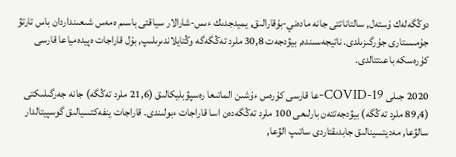دوڭگەلەك ۇستەل, سالتاناتتى جانە مادەني-بۇقارالىق, يميدجدىك ءىس-شارالار سياقتى باسىم ەمەس شىعىنداردان باس تارتۋ جۇمىستارى جۇرگىزىلدى. ناتيجەسىندە, بيۋدجەت 30,8 ملرد تەڭگەگە وڭتايلاندىرىلىپ, بۇل قاراجات ەپيدەمياعا قارسى كۇرەسكە باعىتتالدى.

2020 جىلى COVID-19-عا قارسى كۇرەس ءۇشىن الماتىعا رەسپۋبليكالىق (21,6 ملرد تەڭگە) جانە جەرگىلىكتى (89,4 ملرد تەڭگە) بيۋدجەتتەن بارلىعى 100 ملرد تەڭگەدەن اسا قاراجات ءبولىندى. قاراجات ينفەكتسيالىق گوسپيتالدار سالۋعا, مەديتسينالىق جابدىقتاردى ساتىپ الۋعا,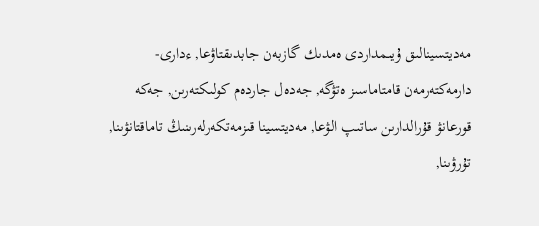مەديتسينالىق ۇيىمداردى ەمدىك گازبەن جابدىقتاۋعا, ءدارى-دارمەكتەرمەن قامتاماسىز ەتۋگە, جەدەل جاردەم كولىكتەرىن, جەكە قورعانۋ قۇرالدارىن ساتىپ الۋعا, مەديتسينا قىزمەتكەرلەرىنىڭ تاماقتانۋىنا, تۇرۋىنا,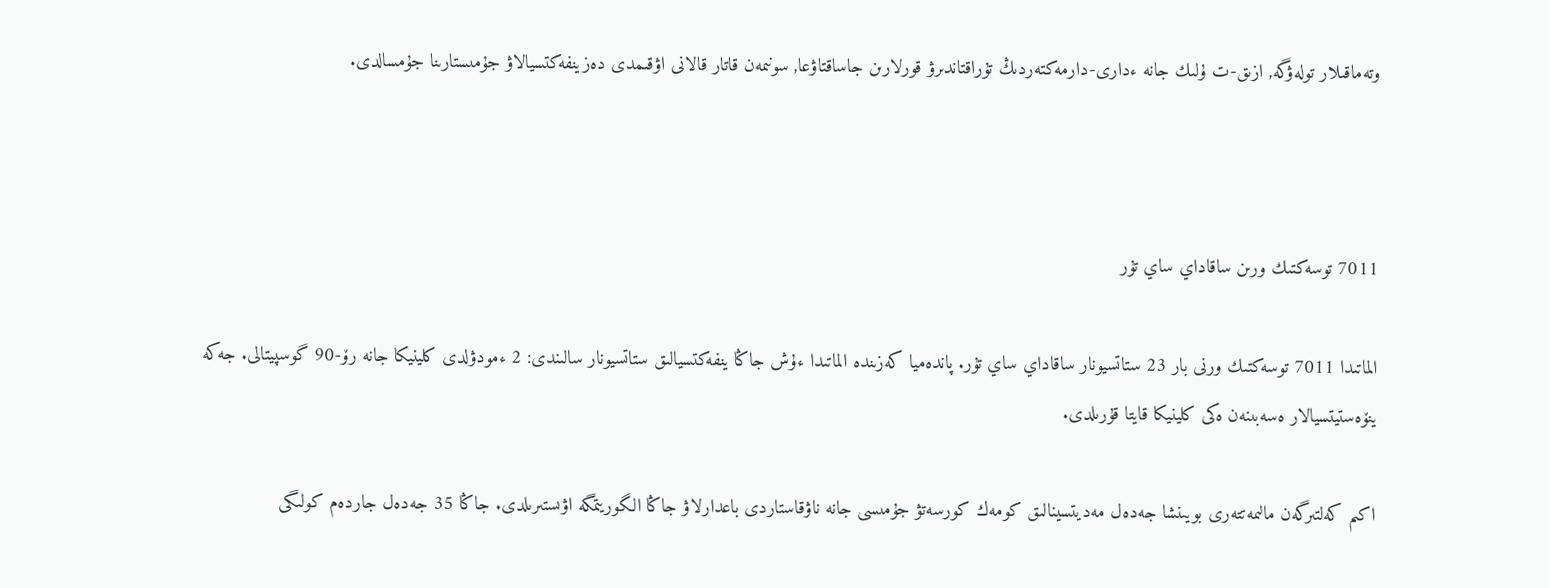وتەماقىلار تولەۋگە, ازىق-ت ۇلىك جانە ءدارى-دارمەكتەردىڭ تۇراقتاندىرۋ قورلارىن جاساقتاۋعا, سونىمەن قاتار قالانى اۋقىمدى دەزينفەكتسيالاۋ جۇمىستارىنا جۇمسالدى.



7011 توسەكتىك ورىن ساقاداي ساي تۇر

الماتىدا 7011 توسەكتىك ورنى بار 23 ستاتسيونار ساقاداي ساي تۇر. پاندەميا كەزىندە الماتىدا ءۇش جاڭا ينفەكتسيالىق ستاتسيونار سالىندى: 2 ءمودۋلدى كلينيكا جانە رۆ-90 گوسپيتالى. جەكە ينۆەستيتسيالار ەسەبىنەن ەكى كلينيكا قايتا قۇرىلدى.

اكىم كەلتىرگەن مالىمەتتەرى بويىنشا جەدەل مەديتسينالىق كومەك كورسەتۋ جۇمىسى جانە ناۋقاستاردى باعدارلاۋ جاڭا الگوريتمگە اۋىستىرىلدى. جاڭا 35 جەدەل جاردەم كولىگى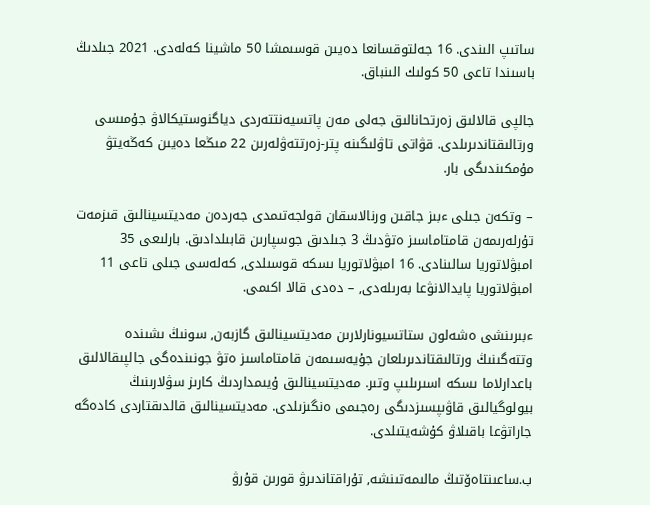ساتىپ الىندى. 16 جەلتوقسانعا دەيىن قوسىمشا 50 ماشينا كەلەدى. 2021 جىلدىڭ باسىندا تاعى 50 كولىك الىنباق.

جالپى قالالىق زەرتحانالىق جەلى مەن پاتسيەنتتەردى دياگنوستيكالاۋ جۇمىسى ورتالىقتاندىرىلدى. قۋاتى تاۋلىگىنە پتر-زەرتتەۋلەرىن 22 مىڭعا دەيىن كەڭەيتۋ مۇمكىندىگى بار.

– وتكەن جىلى ءبىز جاقىن ورنالاسقان قولجەتىمدى جەردەن مەديتسينالىق قىزمەت تۇرلەرىمەن قامتاماسىز ەتۋدىڭ 3 جىلدىق جوسپارىن قابىلدادىق. بارلىعى 35 امبۋلاتوريا سالىنادى. 16 امبۋلاتوريا ىسكە قوسىلدى, كەلەسى جىلى تاعى 11 امبۋلاتوريا پايدالانۋعا بەرىلەدى, – دەدى قالا اكىمى.

ءبىرىنشى ەشەلون ستاتسيونارلارىن مەديتسينالىق گازبەن, سونىڭ ىشىندە وتتەگىنىڭ ورتالىقتاندىرىلعان جۇيەسىمەن قامتاماسىز ەتۋ جونىندەگى جالپىقالالىق باعدارلاما ىسكە اسىرىلىپ وتىر. مەديتسينالىق ۇيىمداردىڭ كارىز سۋلارىنىڭ بيولوگيالىق قاۋىپسىزدىگى رەجىمى ەنگىزىلدى. مەديتسينالىق قالدىقتاردى كادەگە جاراتۋعا باقىلاۋ كۇشەيتىلدى.

ب.ساعىنتاەۆتىڭ مالىمەتىنشە, تۇراقتاندىرۋ قورىن قۇرۋ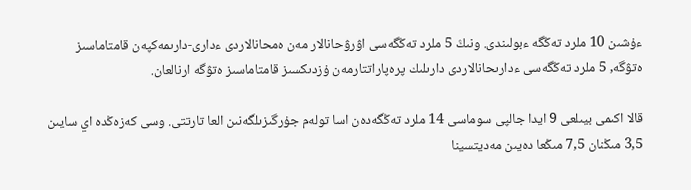ءۇشىن 10 ملرد تەڭگە ءبولىندى. ونىڭ 5 ملرد تەڭگەسى اۋرۋحانالار مەن ەمحانالاردى ءدارى-دارىمەكپەن قامتاماسىز ەتۋگە, 5 ملرد تەڭگەسى ءدارىحانالاردى دارىلىك پرەپاراتتارمەن ۇزدىكسىز قامتاماسىز ەتۋگە ارنالعان.

قالا اكىمى بيىلعى 9 ايدا جالپى سوماسى 14 ملرد تەڭگەدەن اسا تولەم جۇرگىزىلگەنىن العا تارتتى. وسى كەزەڭدە اي سايىن 3,5 مىڭنان 7,5 مىڭعا دەيىن مەديتسينا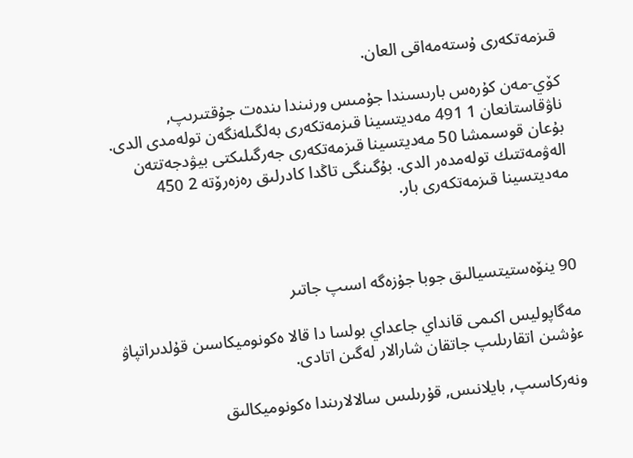قىزمەتكەرى ۇستەمەاقى العان.

كۆي-مەن كۇرەس بارىسىندا جۇمىس ورنىندا ىندەت جۇقتىرىپ, ناۋقاستانعان 1 491 مەديتسينا قىزمەتكەرى بەلگىلەنگەن تولەمدى الدى. بۇعان قوسىمشا 50 مەديتسينا قىزمەتكەرى جەرگىلىكتى بيۋدجەتتەن الەۋمەتتىك تولەمدەر الدى. بۇگىنگى تاڭدا كادرلىق رەزەرۆتە 2 450 مەديتسينا قىزمەتكەرى بار.



90 ينۆەستيتسيالىق جوبا جۇزەگە اسىپ جاتىر

مەگاپوليس اكىمى قانداي جاعداي بولسا دا قالا ەكونوميكاسىن قۇلدىراتپاۋ ءۇشىن اتقارىلىپ جاتقان شارالار لەگىن اتادى.

ونەركاسىپ, بايلانىس, قۇرىلىس سالالارىندا ەكونوميكالىق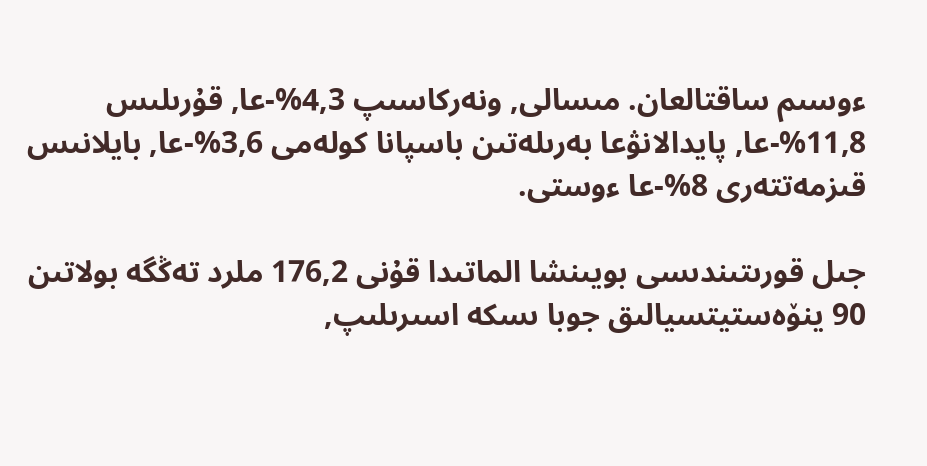ءوسىم ساقتالعان. مىسالى, ونەركاسىپ 4,3%-عا, قۇرىلىس 11,8%-عا, پايدالانۋعا بەرىلەتىن باسپانا كولەمى 3,6%-عا, بايلانىس قىزمەتتەرى 8%-عا ءوستى.

جىل قورىتىندىسى بويىنشا الماتىدا قۇنى 176,2 ملرد تەڭگە بولاتىن 90 ينۆەستيتسيالىق جوبا ىسكە اسىرىلىپ,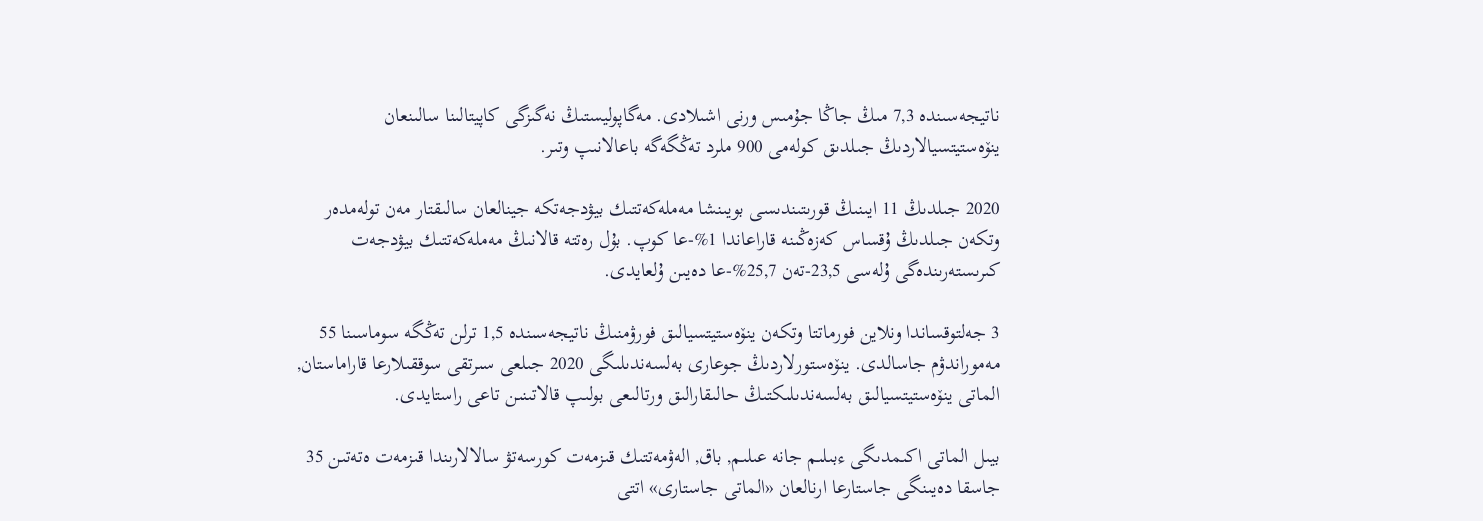ناتيجەسىندە 7,3 مىڭ جاڭا جۇمىس ورنى اشىلادى. مەگاپوليستىڭ نەگىزگى كاپيتالىنا سالىنعان ينۆەستيتسيالاردىڭ جىلدىق كولەمى 900 ملرد تەڭگەگە باعالانىپ وتىر.

2020 جىلدىڭ 11 ايىنىڭ قورىتىندىسى بويىنشا مەملەكەتتىك بيۋدجەتكە جينالعان سالىقتار مەن تولەمدەر وتكەن جىلدىڭ ۇقساس كەزەڭىنە قاراعاندا 1%-عا كوپ. بۇل رەتتە قالانىڭ مەملەكەتتىك بيۋدجەت كىرىستەرىندەگى ۇلەسى 23,5-تەن 25,7%-عا دەيىن ۇلعايدى.

3 جەلتوقساندا ونلاين فورماتتا وتكەن ينۆەستيتسيالىق فورۋمنىڭ ناتيجەسىندە 1,5 ترلن تەڭگە سوماسىنا 55 مەموراندۋم جاسالدى. ينۆەستورلاردىڭ جوعارى بەلسەندىلىگى 2020 جىلعى سىرتقى سوققىلارعا قاراماستان, الماتى ينۆەستيتسيالىق بەلسەندىلىكتىڭ حالىقارالىق ورتالىعى بولىپ قالاتىنىن تاعى راستايدى.

بيىل الماتى اكىمدىگى ءبىلىم جانە عىلىم, باق, الەۋمەتتىك قىزمەت كورسەتۋ سالالارىندا قىزمەت ەتەتىن 35 جاسقا دەيىنگى جاستارعا ارنالعان «الماتى جاستارى» اتتى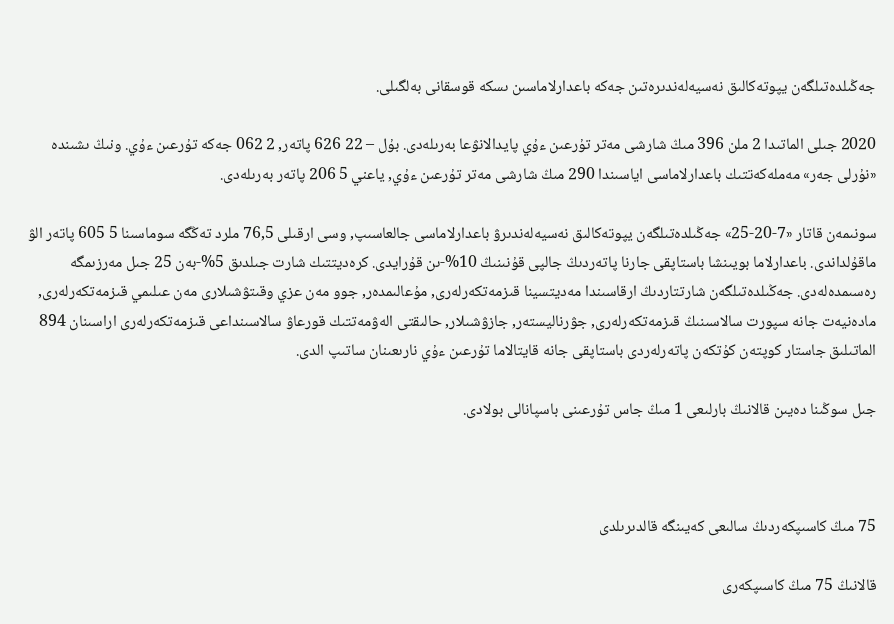جەڭىلدەتىلگەن يپوتەكالىق نەسيەلەندىرەتىن جەكە باعدارلاماسىن ىسكە قوسقانى بەلگىلى.

2020 جىلى الماتىدا 2 ملن 396 مىڭ شارشى مەتر تۇرعىن ءۇي پايدالانۋعا بەرىلەدى. بۇل – 22 626 پاتەر, 2 062 جەكە تۇرعىن ءۇي. ونىڭ ىشىندە «نۇرلى جەر» مەملەكەتتىك باعدارلاماسى اياسىندا 290 مىڭ شارشى مەتر تۇرعىن ءۇي, ياعني 5 206 پاتەر بەرىلەدى.

سونىمەن قاتار «7-20-25» جەڭىلدەتىلگەن يپوتەكالىق نەسيەلەندىرۋ باعدارلاماسى جالعاسىپ, وسى ارقىلى 76,5 ملرد تەڭگە سوماسىنا 5 605 پاتەر الۋ ماقۇلداندى. باعدارلاما بويىنشا باستاپقى جارنا پاتەردىڭ جالپى قۇنىنىڭ 10%-ىن قۇرايدى. كرەديتتىك شارت جىلدىق 5%-بەن 25 جىل مەرزىمگە رەسىمدەلەدى. جەڭىلدەتىلگەن شارتتاردىڭ ارقاسىندا مەديتسينا قىزمەتكەرلەرى, مۇعالىمدەر, جوو مەن عزي وقىتۋشىلارى مەن عىلىمي قىزمەتكەرلەرى, مادەنيەت جانە سپورت سالاسىنىڭ قىزمەتكەرلەرى, جۋرناليستەر, جازۋشىلار, حالىقتى الەۋمەتتىك قورعاۋ سالاسىنداعى قىزمەتكەرلەرى اراسىنان 894 الماتىلىق جاستار كوپتەن كۇتكەن پاتەرلەردى باستاپقى جانە قايتالاما تۇرعىن ءۇي نارىعىنان ساتىپ الدى.

جىل سوڭىنا دەيىن قالانىڭ بارلىعى 1 مىڭ جاس تۇرعىنى باسپانالى بولادى.



75 مىڭ كاسىپكەردىڭ سالىعى كەيىنگە قالدىرىلدى

قالانىڭ 75 مىڭ كاسىپكەرى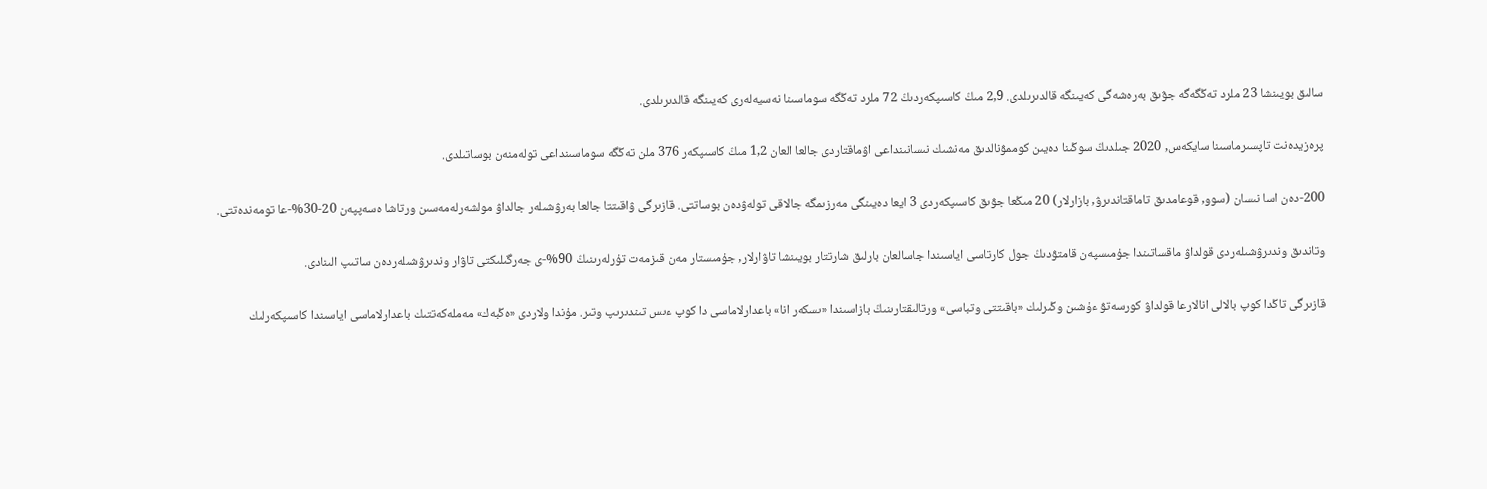سالىق بويىنشا 23 ملرد تەڭگەگە جۋىق بەرەشەگى كەيىنگە قالدىرىلدى. 2,9 مىڭ كاسىپكەردىڭ 72 ملرد تەڭگە سوماسىنا نەسيەلەرى كەيىنگە قالدىرىلدى.

پرەزيدەنت تاپسىرماسىنا سايكەس, 2020 جىلدىڭ سوڭىنا دەيىن كوممۋنالدىق مەنشىك نىسانىنداعى اۋماقتاردى جالعا العان 1,2 مىڭ كاسىپكەر 376 ملن تەڭگە سوماسىنداعى تولەمنەن بوساتىلدى.

200-دەن اسا نىسان (سوو, قوعامدىق تاماقتاندىرۋ, بازارلار) 20 مىڭعا جۋىق كاسىپكەردى 3 ايعا دەيىنگى مەرزىمگە جالاقى تولەۋدەن بوساتتى. قازىرگى ۋاقىتتا جالعا بەرۋشىلەر جالداۋ مولشەرلەمەسىن ورتاشا ەسەپپەن 20-30%-عا تومەندەتتى.

وتاندىق وندىرۋشىلەردى قولداۋ ماقساتىندا جۇمىسپەن قامتۋدىڭ جول كارتاسى اياسىندا جاسالعان بارلىق شارتتار بويىنشا تاۋارلار, جۇمىستار مەن قىزمەت تۇرلەرىنىڭ 90%-ى جەرگىلىكتى تاۋار وندىرۋشىلەردەن ساتىپ الىنادى.

قازىرگى تاڭدا كوپ بالالى انالارعا قولداۋ كورسەتۋ ءۇشىن وڭىرلىك «باقىتتى وتباسى» ورتالىقتارىنىڭ بازاسىندا «ىسكەر انا» باعدارلاماسى دا كوپ ءىس تىندىرىپ وتىر. مۇندا ولاردى «ەڭبەك» مەملەكەتتىك باعدارلاماسى اياسىندا كاسىپكەرلىك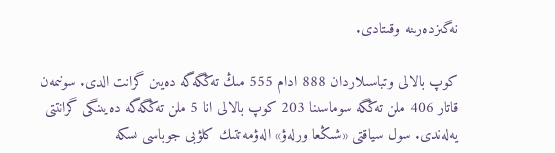نەگىزدەرىنە وقىتادى.

كوپ بالالى وتباسىلاردان 888 ادام 555 مىڭ تەڭگەگە دەيىن گرانت الدى. سونىمەن قاتار 406 ملن تەڭگە سوماسىنا 203 كوپ بالالى انا 5 ملن تەڭگەگە دەيىنگى گرانتتى يەلەندى. سول سياقتى «شىڭعا ورلەۋ» الەۋمەتتىك كلۋبى جوباسى ىسكە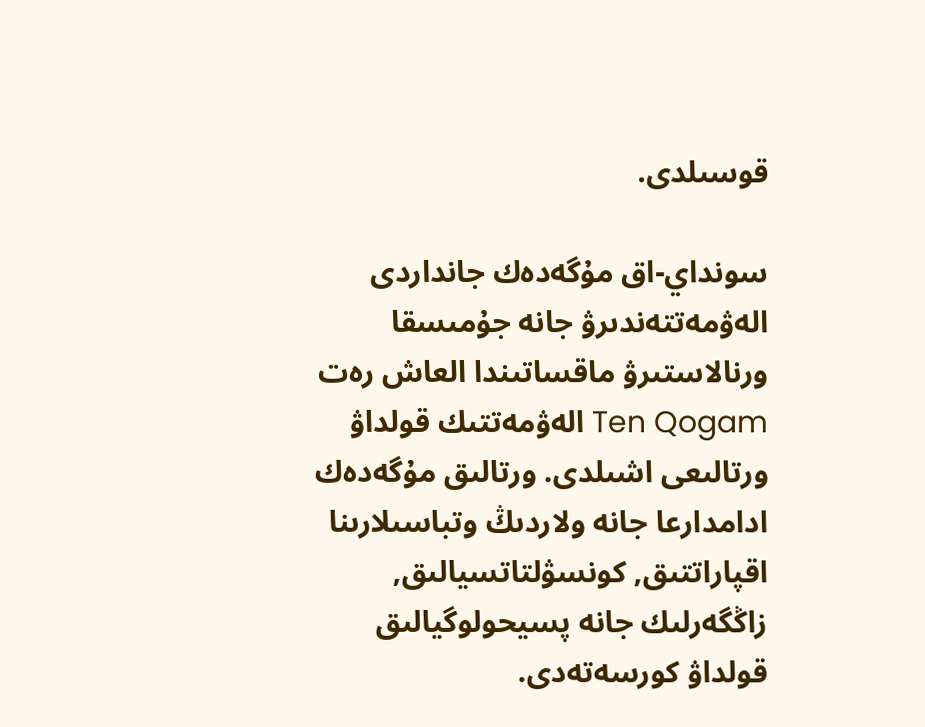قوسىلدى.

سونداي-اق مۇگەدەك جانداردى الەۋمەتتەندىرۋ جانە جۇمىسقا ورنالاستىرۋ ماقساتىندا العاش رەت Ten Qogam الەۋمەتتىك قولداۋ ورتالىعى اشىلدى. ورتالىق مۇگەدەك ادامدارعا جانە ولاردىڭ وتباسىلارىنا اقپاراتتىق, كونسۋلتاتسيالىق, زاڭگەرلىك جانە پسيحولوگيالىق قولداۋ كورسەتەدى.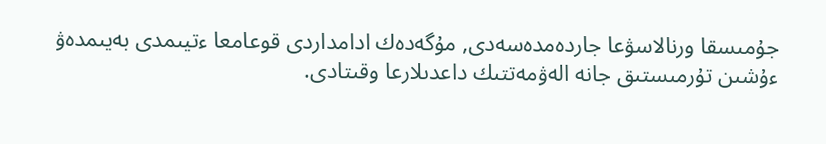جۇمىسقا ورنالاسۋعا جاردەمدەسەدى, مۇگەدەك ادامداردى قوعامعا ءتيىمدى بەيىمدەۋ ءۇشىن تۇرمىستىق جانە الەۋمەتتىك داعدىلارعا وقىتادى.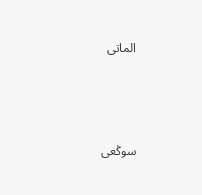الماتى



سوڭعى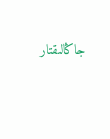جاڭالىقتار